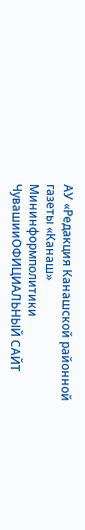АУ «Редакция Канашской районной газеты «Канаш» Мининформполитики ЧувашииОФИЦИАЛЬНЫЙ САЙТ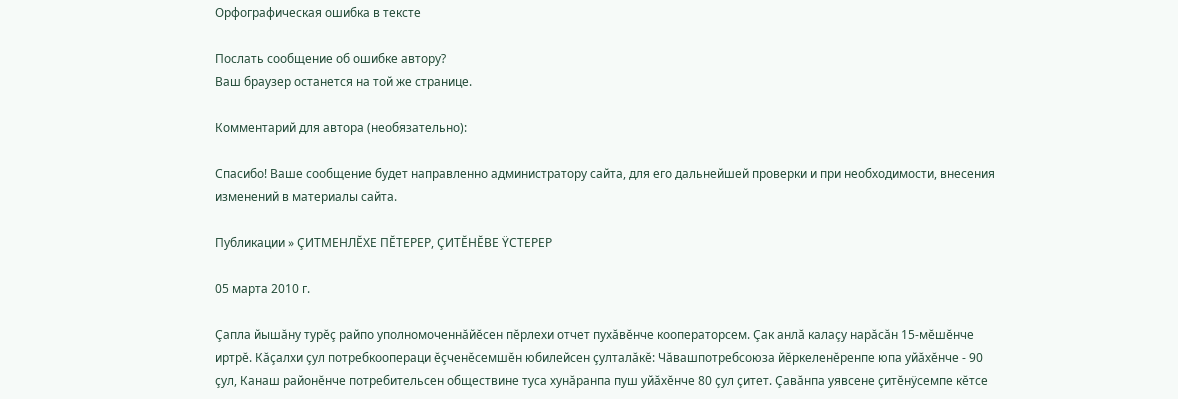Орфографическая ошибка в тексте

Послать сообщение об ошибке автору?
Ваш браузер останется на той же странице.

Комментарий для автора (необязательно):

Спасибо! Ваше сообщение будет направленно администратору сайта, для его дальнейшей проверки и при необходимости, внесения изменений в материалы сайта.

Публикации » ÇИТМЕНЛĔХЕ ПĔТЕРЕР, ÇИТĔНĔВЕ ŸСТЕРЕР

05 марта 2010 г.

Çапла йышăну турĕç райпо уполномоченнăйĕсен пĕрлехи отчет пухăвĕнче кооператорсем. Çак анлă калаçу нарăсăн 15-мĕшĕнче иртрĕ. Кăçалхи çул потребкоопераци ĕçченĕсемшĕн юбилейсен çулталăкĕ: Чăвашпотребсоюза йĕркеленĕренпе юпа уйăхĕнче - 90 çул, Канаш районĕнче потребительсен обществине туса хунăранпа пуш уйăхĕнче 80 çул çитет. Çавăнпа уявсене çитĕнÿсемпе кĕтсе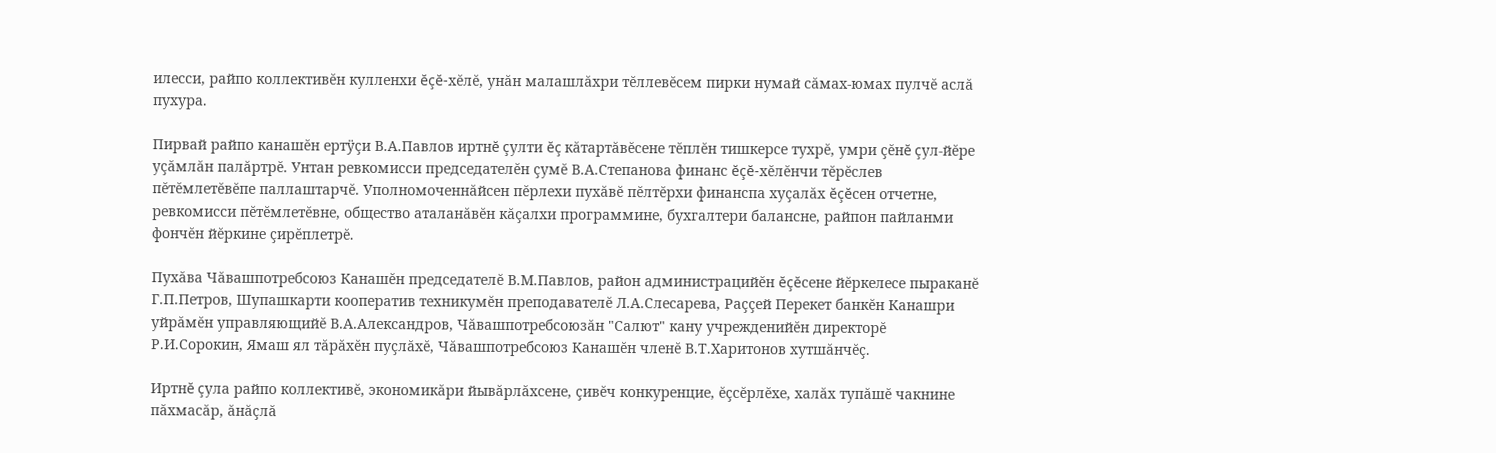илесси, райпо коллективĕн кулленхи ĕçĕ-хĕлĕ, унăн малашлăхри тĕллевĕсем пирки нумай сăмах-юмах пулчĕ аслă пухура.

Пирвай райпо канашĕн ертÿçи В.А.Павлов иртнĕ çулти ĕç кăтартăвĕсене тĕплĕн тишкерсе тухрĕ, умри çĕнĕ çул-йĕре уçăмлăн палăртрĕ. Унтан ревкомисси председателĕн çумĕ В.А.Степанова финанс ĕçĕ-хĕлĕнчи тĕрĕслев пĕтĕмлетĕвĕпе паллаштарчĕ. Уполномоченнăйсен пĕрлехи пухăвĕ пĕлтĕрхи финанспа хуçалăх ĕçĕсен отчетне, ревкомисси пĕтĕмлетĕвне, общество аталанăвĕн кăçалхи программине, бухгалтери балансне, райпон пайланми фончĕн йĕркине çирĕплетрĕ.

Пухăва Чăвашпотребсоюз Канашĕн председателĕ В.М.Павлов, район администрацийĕн ĕçĕсене йĕркелесе пыраканĕ Г.П.Петров, Шупашкарти кооператив техникумĕн преподавателĕ Л.А.Слесарева, Раççей Перекет банкĕн Канашри уйрăмĕн управляющийĕ В.А.Александров, Чăвашпотребсоюзăн "Салют" кану учрежденийĕн директорĕ Р.И.Сорокин, Ямаш ял тăрăхĕн пуçлăхĕ, Чăвашпотребсоюз Канашĕн членĕ В.Т.Харитонов хутшăнчĕç.

Иртнĕ çула райпо коллективĕ, экономикăри йывăрлăхсене, çивĕч конкуренцие, ĕçсĕрлĕхе, халăх тупăшĕ чакнине пăхмасăр, ăнăçлă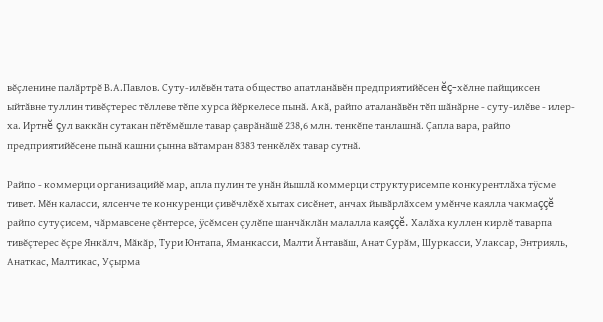вĕçленине палăртрĕ В.А.Павлов. Суту-илĕвĕн тата общество апатланăвĕн предприятийĕсен ĕç-хĕлне пайщиксен ыйтăвне туллин тивĕçтерес тĕллеве тĕпе хурса йĕркелесе пынă. Акă, райпо аталанăвĕн тĕп шăнăрне - суту-илĕве - илер-ха. Иртнĕ çул ваккăн сутакан пĕтĕмĕшле тавар çаврăнăшĕ 238,6 млн. тенкĕпе танлашнă. Çапла вара, райпо предприятийĕсене пынă кашни çынна вăтамран 8383 тенкĕлĕх тавар сутнă.

Райпо - коммерци организацийĕ мар, апла пулин те унăн йышлă коммерци структурисемпе конкурентлăха тÿсме тивет. Мĕн каласси, ялсенче те конкуренци çивĕчлĕхĕ хытах сисĕнет, анчах йывăрлăхсем умĕнче каялла чакмаççĕ райпо сутуçисем, чăрмавсене çĕнтерсе, ÿсĕмсен çулĕпе шанчăклăн малалла каяççĕ. Халăха куллен кирлĕ таварпа тивĕçтерес ĕçре Янкăлч, Мăкăр, Тури Юнтапа, Яманкасси, Малти Ăнтавăш, Анат Сурăм, Шуркасси, Улаксар, Энтрияль, Анаткас, Малтикас, Уçырма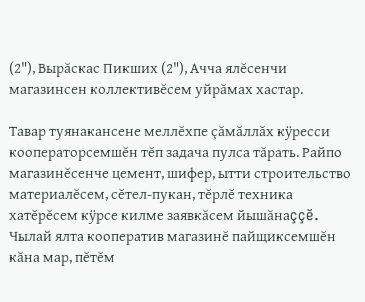(2"), Вырăскас Пикших (2"), Ачча ялĕсенчи магазинсен коллективĕсем уйрăмах хастар.

Тавар туянакансене меллĕхпе çăмăллăх кÿресси кооператорсемшĕн тĕп задача пулса тăрать. Райпо магазинĕсенче цемент, шифер, ытти строительство материалĕсем, сĕтел-пукан, тĕрлĕ техника хатĕрĕсем кÿрсе килме заявкăсем йышăнаççĕ. Чылай ялта кооператив магазинĕ пайщиксемшĕн кăна мар, пĕтĕм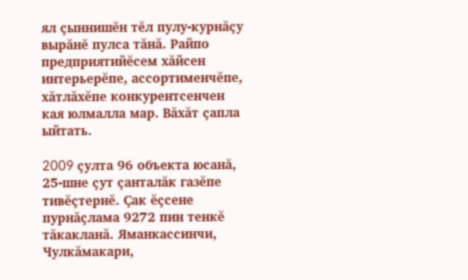ял çыннишĕн тĕл пулу-курнăçу вырăнĕ пулса тăнă. Райпо предприятийĕсем хăйсен интерьерĕпе, ассортименчĕпе, хăтлăхĕпе конкурентсенчен кая юлмалла мар. Вăхăт çапла ыйтать.

2009 çулта 96 объекта юсанă, 25-шне çут çанталăк газĕпе тивĕçтернĕ. Çак ĕçсене пурнăçлама 9272 пин тенкĕ тăкакланă. Яманкассинчи, Чулкăмакари,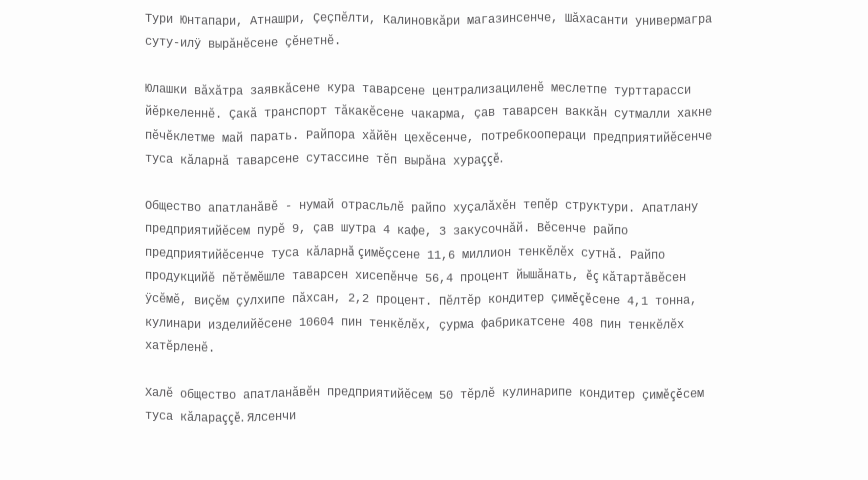Тури Юнтапари, Атнашри, Çеçпĕлти, Калиновкăри магазинсенче, Шăхасанти универмагра суту-илÿ вырăнĕсене çĕнетнĕ.

Юлашки вăхăтра заявкăсене кура таварсене централизациленĕ меслетпе турттарасси йĕркеленнĕ. Çакă транспорт тăкакĕсене чакарма, çав таварсен ваккăн сутмалли хакне пĕчĕклетме май парать. Райпора хăйĕн цехĕсенче, потребкоопераци предприятийĕсенче туса кăларнă таварсене сутассине тĕп вырăна хураççĕ.

Общество апатланăвĕ - нумай отрасльлĕ райпо хуçалăхĕн тепĕр структури. Апатлану предприятийĕсем пурĕ 9, çав шутра 4 кафе, 3 закусочнăй. Вĕсенче райпо предприятийĕсенче туса кăларнă çимĕçсене 11,6 миллион тенкĕлĕх сутнă. Райпо продукцийĕ пĕтĕмĕшле таварсен хисепĕнче 56,4 процент йышăнать, ĕç кăтартăвĕсен ÿсĕмĕ, виçĕм çулхипе пăхсан, 2,2 процент. Пĕлтĕр кондитер çимĕçĕсене 4,1 тонна, кулинари изделийĕсене 10604 пин тенкĕлĕх, çурма фабрикатсене 408 пин тенкĕлĕх хатĕрленĕ.

Халĕ общество апатланăвĕн предприятийĕсем 50 тĕрлĕ кулинарипе кондитер çимĕçĕсем туса кăлараççĕ. Ялсенчи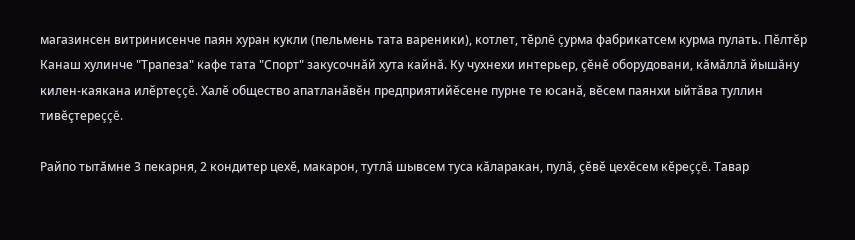магазинсен витринисенче паян хуран кукли (пельмень тата вареники), котлет, тĕрлĕ çурма фабрикатсем курма пулать. Пĕлтĕр Канаш хулинче "Трапеза" кафе тата "Спорт" закусочнăй хута кайнă. Ку чухнехи интерьер, çĕнĕ оборудовани, кăмăллă йышăну килен-каякана илĕртеççĕ. Халĕ общество апатланăвĕн предприятийĕсене пурне те юсанă, вĕсем паянхи ыйтăва туллин тивĕçтереççĕ.

Райпо тытăмне 3 пекарня, 2 кондитер цехĕ, макарон, тутлă шывсем туса кăларакан, пулă, çĕвĕ цехĕсем кĕреççĕ. Тавар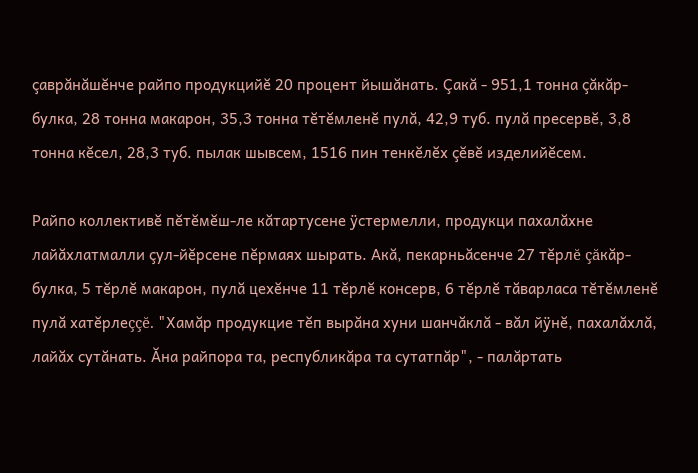çаврăнăшĕнче райпо продукцийĕ 20 процент йышăнать. Çакă - 951,1 тонна çăкăр-булка, 28 тонна макарон, 35,3 тонна тĕтĕмленĕ пулă, 42,9 туб. пулă пресервĕ, 3,8 тонна кĕсел, 28,3 туб. пылак шывсем, 1516 пин тенкĕлĕх çĕвĕ изделийĕсем.

Райпо коллективĕ пĕтĕмĕш-ле кăтартусене ÿстермелли, продукци пахалăхне лайăхлатмалли çул-йĕрсене пĕрмаях шырать. Акă, пекарньăсенче 27 тĕрлĕ çăкăр-булка, 5 тĕрлĕ макарон, пулă цехĕнче 11 тĕрлĕ консерв, 6 тĕрлĕ тăварласа тĕтĕмленĕ пулă хатĕрлеççĕ. "Хамăр продукцие тĕп вырăна хуни шанчăклă - вăл йÿнĕ, пахалăхлă, лайăх сутăнать. Ăна райпора та, республикăра та сутатпăр", - палăртать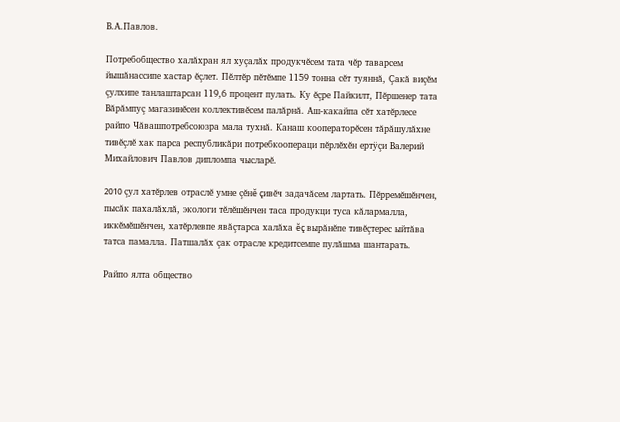В.А.Павлов.

Потребобщество халăхран ял хуçалăх продукчĕсем тата чĕр таварсем йышăнассипе хастар ĕçлет. Пĕлтĕр пĕтĕмпе 1159 тонна сĕт туяннă, Çакă виçĕм çулхипе танлаштарсан 119,6 процент пулать. Ку ĕçре Пайкилт, Пĕршенер тата Вăрăмпуç магазинĕсен коллективĕсем палăрнă. Аш-какайпа сĕт хатĕрлесе райпо Чăвашпотребсоюзра мала тухнă. Канаш кооператорĕсен тăрăшулăхне тивĕçлĕ хак парса республикăри потребкоопераци пĕрлĕхĕн ертÿçи Валерий Михайлович Павлов дипломпа чысларĕ.

2010 çул хатĕрлев отраслĕ умне çĕнĕ çивĕч задачăсем лартать. Пĕрремĕшĕнчен, пысăк пахалăхлă, экологи тĕлĕшĕнчен таса продукци туса кăлармалла, иккĕмĕшĕнчен, хатĕрлевпе явăçтарса халăха ĕç вырăнĕпе тивĕçтерес ыйтăва татса памалла. Патшалăх çак отрасле кредитсемпе пулăшма шантарать.

Райпо ялта общество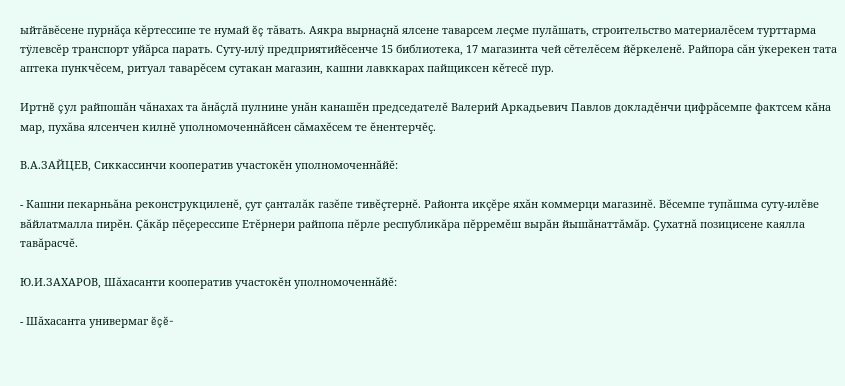ыйтăвĕсене пурнăçа кĕртессипе те нумай ĕç тăвать. Аякра вырнаçнă ялсене таварсем леçме пулăшать, строительство материалĕсем турттарма тÿлевсĕр транспорт уйăрса парать. Суту-илÿ предприятийĕсенче 15 библиотека, 17 магазинта чей сĕтелĕсем йĕркеленĕ. Райпора сăн ÿкерекен тата аптека пункчĕсем, ритуал таварĕсем сутакан магазин, кашни лавккарах пайщиксен кĕтесĕ пур.

Иртнĕ çул райпошăн чăнахах та ăнăçлă пулнине унăн канашĕн председателĕ Валерий Аркадьевич Павлов докладĕнчи цифрăсемпе фактсем кăна мар, пухăва ялсенчен килнĕ уполномоченнăйсен сăмахĕсем те ĕнентерчĕç.

В.А.ЗАЙЦЕВ, Сиккассинчи кооператив участокĕн уполномоченнăйĕ:

- Кашни пекарньăна реконструкциленĕ, çут çанталăк газĕпе тивĕçтернĕ. Районта икçĕре яхăн коммерци магазинĕ. Вĕсемпе тупăшма суту-илĕве вăйлатмалла пирĕн. Çăкăр пĕçерессипе Етĕрнери райпопа пĕрле республикăра пĕрремĕш вырăн йышăнаттăмăр. Çухатнă позицисене каялла тавăрасчĕ.

Ю.И.ЗАХАРОВ, Шăхасанти кооператив участокĕн уполномоченнăйĕ:

- Шăхасанта универмаг ĕçĕ-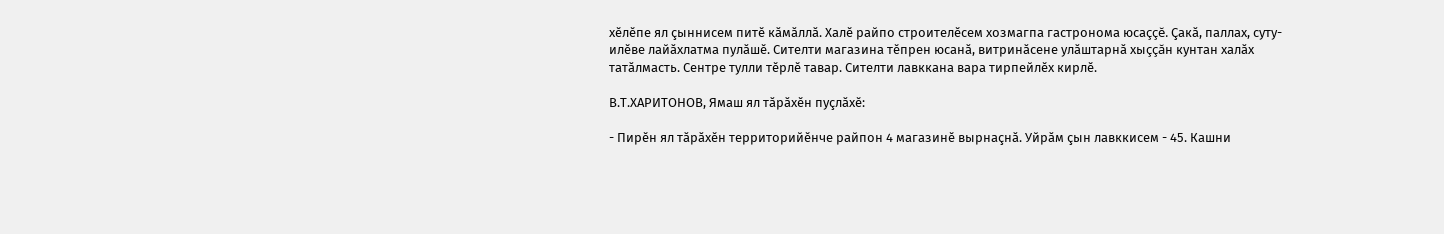хĕлĕпе ял çыннисем питĕ кăмăллă. Халĕ райпо строителĕсем хозмагпа гастронома юсаççĕ. Çакă, паллах, суту-илĕве лайăхлатма пулăшĕ. Сителти магазина тĕпрен юсанă, витринăсене улăштарнă хыççăн кунтан халăх татăлмасть. Сентре тулли тĕрлĕ тавар. Сителти лавккана вара тирпейлĕх кирлĕ.

В.Т.ХАРИТОНОВ, Ямаш ял тăрăхĕн пуçлăхĕ:

- Пирĕн ял тăрăхĕн территорийĕнче райпон 4 магазинĕ вырнаçнă. Уйрăм çын лавккисем - 45. Кашни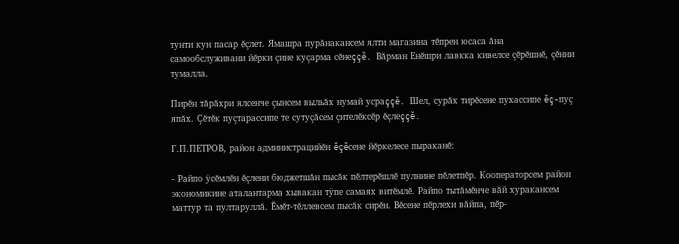тунти кун пасар ĕçлет. Ямашра пурăнакансем ялти магазина тĕпрен юсаса ăна самообслуживани йĕрки çине куçарма сĕнеççĕ. Вăрман Енĕшри лавкка кивелсе çĕрĕшнĕ, çĕнни тумалла.

Пирĕн тăрăхри ялсенче çынсем выльăх нумай усраççĕ. Шел, сурăх тирĕсене пухассипе ĕç-пуç япăх. Çĕтĕк пуçтарассипе те сутуçăсем çителĕксĕр ĕçлеççĕ.

Г.П.ПЕТРОВ, район администрацийĕн ĕçĕсене йĕркелесе пыраканĕ:

- Райпо ÿсĕмлĕн ĕçлени бюджетшăн пысăк пĕлтерĕшлĕ пулнине пĕлетпĕр. Кооператорсем район экономикине аталантарма хывакан тÿпе самаях витĕмлĕ. Райпо тытăмĕнче вăй хуракансем маттур та пултаруллă. Ĕмĕт-тĕллевсем пысăк сирĕн. Вĕсене пĕрлехи вăйпа, пĕр-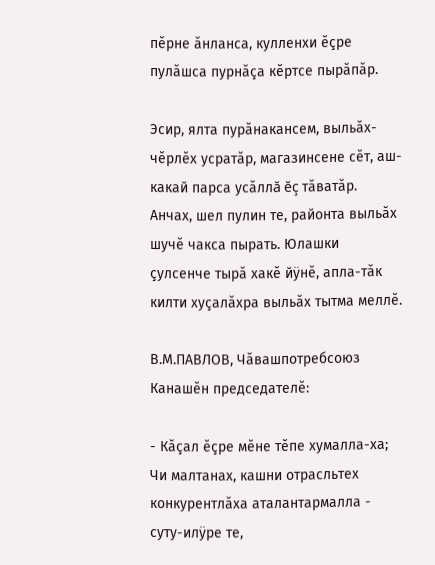пĕрне ăнланса, кулленхи ĕçре пулăшса пурнăçа кĕртсе пырăпăр.

Эсир, ялта пурăнакансем, выльăх-чĕрлĕх усратăр, магазинсене сĕт, аш-какай парса усăллă ĕç тăватăр. Анчах, шел пулин те, районта выльăх шучĕ чакса пырать. Юлашки çулсенче тырă хакĕ йÿнĕ, апла-тăк килти хуçалăхра выльăх тытма меллĕ.

В.М.ПАВЛОВ, Чăвашпотребсоюз Канашĕн председателĕ:

- Кăçал ĕçре мĕне тĕпе хумалла-ха; Чи малтанах, кашни отрасльтех конкурентлăха аталантармалла - суту-илÿре те,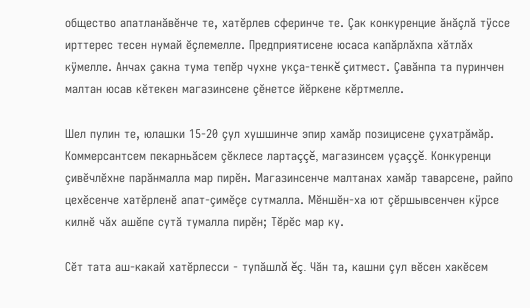общество апатланăвĕнче те, хатĕрлев сферинче те. Çак конкуренцие ăнăçлă тÿссе ирттерес тесен нумай ĕçлемелле. Предприятисене юсаса капăрлăхпа хăтлăх кÿмелле. Анчах çакна тума тепĕр чухне укçа-тенкĕ çитмест. Çавăнпа та пуринчен малтан юсав кĕтекен магазинсене çĕнетсе йĕркене кĕртмелле.

Шел пулин те, юлашки 15-20 çул хушшинче эпир хамăр позицисене çухатрăмăр. Коммерсантсем пекарньăсем çĕклесе лартаççĕ, магазинсем уçаççĕ. Конкуренци çивĕчлĕхне парăнмалла мар пирĕн. Магазинсенче малтанах хамăр таварсене, райпо цехĕсенче хатĕрленĕ апат-çимĕçе сутмалла. Мĕншĕн-ха ют çĕршывсенчен кÿрсе килнĕ чăх ашĕпе сутă тумалла пирĕн; Тĕрĕс мар ку.

Сĕт тата аш-какай хатĕрлесси - тупăшлă ĕç. Чăн та, кашни çул вĕсен хакĕсем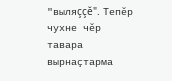"выляççĕ". Тепĕр чухне чĕр тавара вырнаçтарма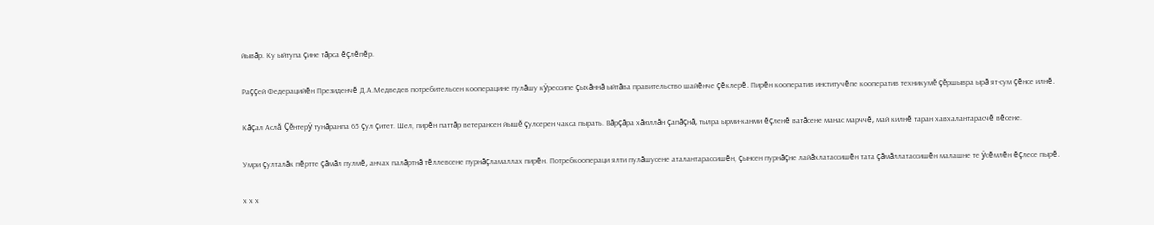йывăр. Ку ыйтупа çине тăрса ĕçлĕпĕр.

Раççей Федерацийĕн Президенчĕ Д.А.Медведев потребительсен кооперацине пулăшу кÿрессипе çыхăннă ыйтăва правительство шайĕнче çĕклерĕ. Пирĕн кооператив институчĕпе кооператив техникумĕ çĕршывра ырă ят-сум çĕнсе илнĕ.

Кăçал Аслă Çĕнтерÿ тунăранпа 65 çул çитет. Шел, пирĕн паттăр ветерансен йышĕ çулсерен чакса пырать. Вăрçăра хăюллăн çапăçнă, тылра ырми-канми ĕçленĕ ватăсене манас марччĕ, май килнĕ таран хавхалантарасчĕ вĕсене.

Умри çулталăк пĕртте çăмăл пулмĕ, анчах палăртнă тĕллевсене пурнăçламаллах пирĕн. Потребкоопераци ялти пулăшусене аталантарассишĕн, çынсен пурнăçне лайăхлатассишĕн тата çăмăллатассишĕн малашне те ÿсĕмлĕн ĕçлесе пырĕ.

х х х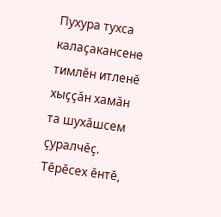Пухура тухса калаçакансене тимлĕн итленĕ хыççăн хамăн та шухăшсем çуралчĕç. Тĕрĕсех ĕнтĕ,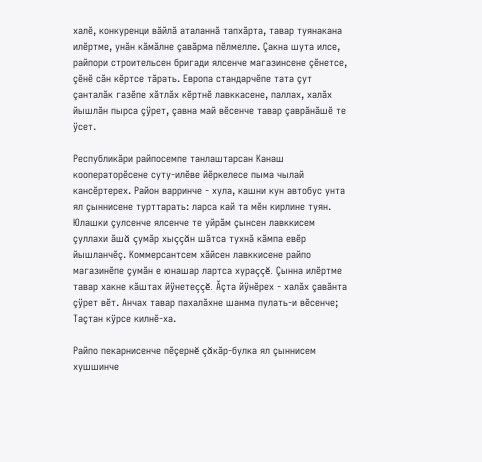халĕ, конкуренци вăйлă аталаннă тапхăрта, тавар туянакана илĕртме, унăн кăмăлне çавăрма пĕлмелле. Çакна шута илсе, райпори строительсен бригади ялсенче магазинсене çĕнетсе, çĕнĕ сăн кĕртсе тăрать. Европа стандарчĕпе тата çут çанталăк газĕпе хăтлăх кĕртнĕ лавккасене, паллах, халăх йышлăн пырса çÿрет, çавна май вĕсенче тавар çаврăнăшĕ те ÿсет.

Республикăри райпосемпе танлаштарсан Канаш кооператорĕсене суту-илĕве йĕркелесе пыма чылай кансĕртерех. Район варринче - хула, кашни кун автобус унта ял çыннисене турттарать: ларса кай та мĕн кирлине туян. Юлашки çулсенче ялсенче те уйрăм çынсен лавккисем çуллахи ăшă çумăр хыççăн шăтса тухнă кăмпа евĕр йышланчĕç. Коммерсантсем хăйсен лавккисене райпо магазинĕпе çумăн е юнашар лартса хураççĕ. Çынна илĕртме тавар хакне кăштах йÿнетеççĕ. Ăçта йÿнĕрех - халăх çавăнта çÿрет вĕт. Анчах тавар пахалăхне шанма пулать-и вĕсенче; Таçтан кÿрсе килнĕ-ха.

Райпо пекарнисенче пĕçернĕ çăкăр-булка ял çыннисем хушшинче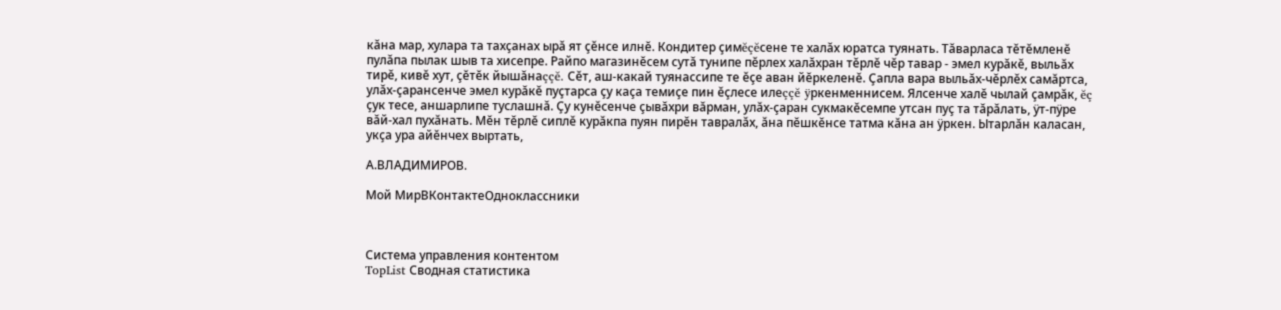кăна мар, хулара та тахçанах ырă ят çĕнсе илнĕ. Кондитер çимĕçĕсене те халăх юратса туянать. Тăварласа тĕтĕмленĕ пулăпа пылак шыв та хисепре. Райпо магазинĕсем сутă тунипе пĕрлех халăхран тĕрлĕ чĕр тавар - эмел курăкĕ, выльăх тирĕ, кивĕ хут, çĕтĕк йышăнаççĕ. Сĕт, аш-какай туянассипе те ĕçе аван йĕркеленĕ. Çапла вара выльăх-чĕрлĕх самăртса, улăх-çарансенче эмел курăкĕ пуçтарса çу каçа темиçе пин ĕçлесе илеççĕ ÿркенменнисем. Ялсенче халĕ чылай çамрăк, ĕç çук тесе, аншарлипе туслашнă. Çу кунĕсенче çывăхри вăрман, улăх-çаран сукмакĕсемпе утсан пуç та тăрăлать, ÿт-пÿре вăй-хал пухăнать. Мĕн тĕрлĕ сиплĕ курăкпа пуян пирĕн тавралăх, ăна пĕшкĕнсе татма кăна ан ÿркен. Ытарлăн каласан, укçа ура айĕнчех выртать,

А.ВЛАДИМИРОВ.

Мой МирВКонтактеОдноклассники



Система управления контентом
TopList Сводная статистика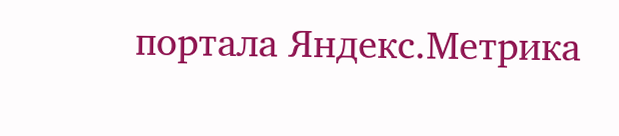портала Яндекс.Метрика